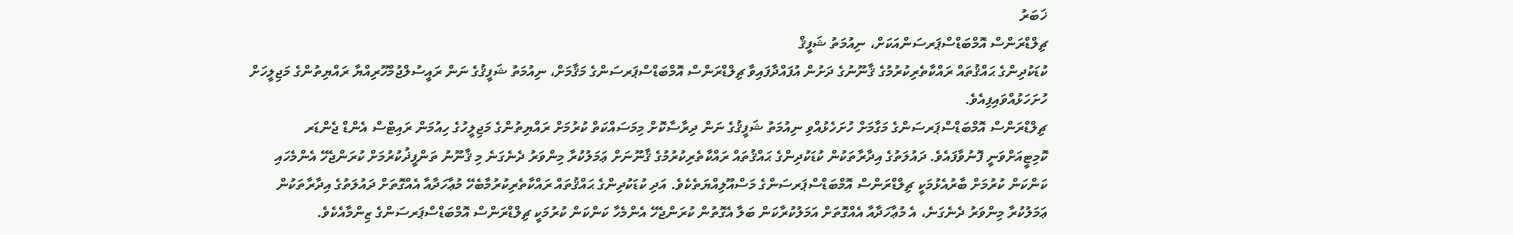ޚަބަރު
ޗިލްޑްރަންސް އޮމްބަޑްސްޕަރސަންއަކަށް، ނިއުމަތު ޝަފީޤް
ކުޑަކުދިންގެ ޙައްޤުތައް ރައްކާތެރިކުރުމުގެ ޤާނޫނުގެ ދަށުން އުފައްދާފައިވާ ޗިލްޑްރަންސް އޮމްބަޑްސްޕަރސަންގެ މަޤާމަށް، ނިއުމަތު ޝަފީޤުގެ ނަން ރައީސުލްޖުމްހޫރިއްޔާ ރައްޔިތުންގެ މަޖިލީހަށް ހުށަހަޅުއްވައިފިއެވެ.
ޗިލްޑްރަންސް އޮމްބަޑްސްޕަރސަންގެ މަގާމަށް ހުށަހެޅުއްވި ނިއުމަތު ޝަފީޤުގެ ނަން ދިރާސާކޮށް މިމަސައްކަތް ކުރުމަށް ރައްޔިތުންގެ މަޖިލީހުގެ ހިއުމަން ރައިޓްސް އެންޑް ޖެންޑަރ ކޮމިޓީއަށްވަނީ ފޮނުވާފައެވެ. ދައުލަތުގެ އިދާރާތަކުން ކުޑަކުދިންގެ ޙައްޤުތައް ރައްކާތެރިކުރުމުގެ ޤާނޫނަށް ޢަމަލުކުރާ މިންވަރު ދެނެގަނެ މި ޤާނޫނު ތަންފީޛުކުރުމަށް ކުރަންޖެހޭ އެންމެހައި ކަންކަން ކުރުމަށް ބާރުއެޅުމަކީ ޗިލްޑްރަންސް އޮމްބަޑްސްޕަރސަންގެ މަސްއޫލިއްޔަތެކެވެ. އަދި ކުޑަކުދިންގެ ޙައްޤުތައް ރައްކާތެރިކުރުމާބެހޭ މުޢާހަދާއާ އެއްގޮތަށް ދައުލަތުގެ އިދާރާތަކުން ޢަމަލުކުރާ މިންވަރު ދެނެގަނެ، އެ މުޢާހަދާއާ އެއްގޮތަށް އަމަލުކުރާކަން ބަލާ އެގޮތުން ކުރަންޖެހޭ އެންމެހާ ކަންކަން ކުރުމަކީ ޗިލްޑްރަންސް އޮމްބަޑްސްޕަރސަންގެ ޒިންމާއެކެވެ.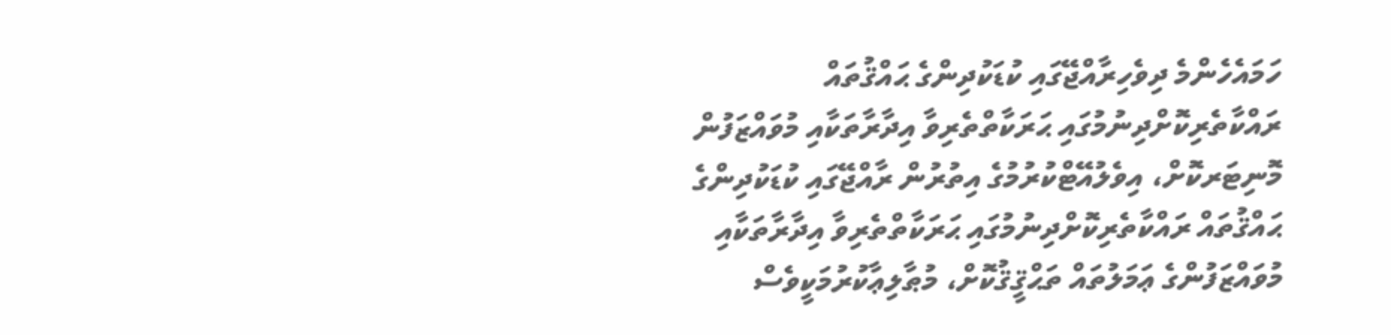ހަމައެހެންމެ ދިވެހިރާއްޖޭގައި ކުޑަކުދިންގެ ޙައްޤުތައް ރައްކާތެރިކޮށްދިނުމުގައި ޙަރަކާތްތެރިވާ އިދާރާތަކާއި މުވައްޒަފުން މޮނިޓަރކޮށް، އިވެލުއޭޓްކުރުމުގެ އިތުރުން ރާއްޖޭގައި ކުޑަކުދިންގެ ޙައްޤުތައް ރައްކާތެރިކޮށްދިނުމުގައި ޙަރަކާތްތެރިވާ އިދާރާތަކާއި މުވައްޒަފުންގެ ޢަމަލުތައް ތަޙްޤީޤުކޮށް، މުޠާލިޢާކުރުމަކީވެސް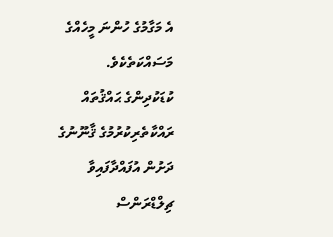އެ މަގާމުގެ ހުންނަ މީހެއްގެ މަސައްކަތެކެވެ.
ކުޑަކުދިންގެ ޙައްޤުތައް ރައްކާތެރިކުރުމުގެ ޤާނޫނުގެ ދަށުން އުފައްދާފައިވާ ޗިލްޑްރަންސް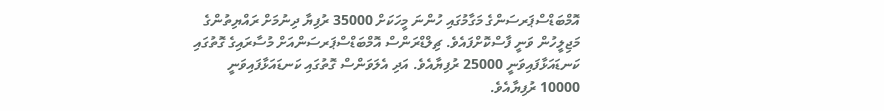އޮމްބަޑްސްޕަރސަންގެ މަގާމުގައި ހުންނަ މީހަކަށް 35000 ރުފިޔާ ދިނުމަށް ރައްޔިތުންގެ މަޖިލީހުން ވަނީ ފާސްކޮށްފައެވެ. ޗިލްޑްރަންސް އޮމްބަޑްސްޕަރސަންއަށް މުސާރައިގެ ގޮތުގައި ކަނޑައަޅާފައިވަނީ 25000 ރުފިޔާއެވެ. އަދި އެލަވަންސް ގޮތުގައި ކަނޑައަޅާފައިވަނީ 10000 ރުފިޔާއެވެ.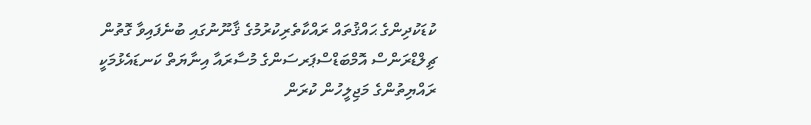ކުޑަކުދިންގެ ޙައްޤުތައް ރައްކާތެރިކުރުމުގެ ޤާނޫނުގައި ބުނެފައިވާ ގޮތުން ޗިލްޑްރަންސް އޮމްބަޑްސްޕަރސަންގެ މުސާރައާ އިނާޔަތް ކަނޑައެޅުމަކީ ރައްޔިތުންގެ މަޖިލީހުން ކުރަން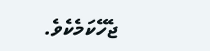ޖެހޭކަމެކެވެ.